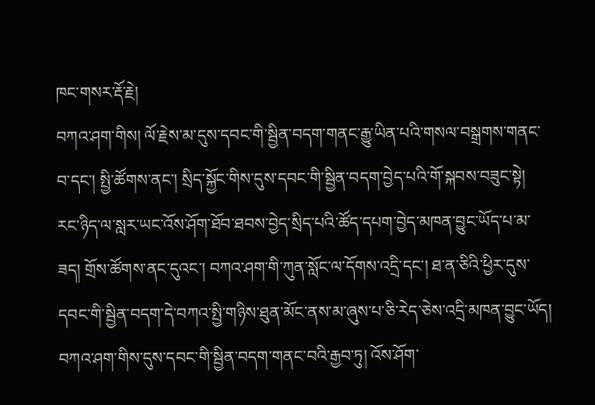ཁང་གསར་རྡོ་རྗེ།
བཀའ་ཤག་གིས། ལོ་རྗེས་མ་དུས་དབང་གི་སྦྱིན་བདག་གནང་རྒྱུ་ཡིན་པའི་གསལ་བསྒྲགས་གནང་བ་དང་། སྤྱི་ཚོགས་ནང་། སྲིད་སྐྱོང་གིས་དུས་དབང་གི་སྦྱིན་བདག་བྱེད་པའི་གོ་སྐབས་བཟུང་སྟེ། རང་ཉིད་ལ་སླར་ཡང་འོས་ཤོག་ཐོབ་ཐབས་བྱེད་སྲིད་པའི་ཚོད་དཔག་བྱེད་མཁན་བྱུང་ཡོད་པ་མ་ཟད། གྲོས་ཚོགས་ནང་དུའང་། བཀའ་ཤག་གི་ཀུན་སློང་ལ་དོགས་འདྲི་དང་། ཐ་ན་ཅིའི་ཕྱིར་དུས་དབང་གི་སྦྱིན་བདག་དེ་བཀའ་སྤྱི་གཉིས་ཐུན་མོང་ནས་མ་ཞུས་པ་ཅི་རེད་ཅེས་འདྲི་མཁན་བྱུང་ཡོད།
བཀའ་ཤག་གིས་དུས་དབང་གི་སྦྱིན་བདག་གནང་བའི་རྒྱབ་ཏུ། འོས་ཤོག་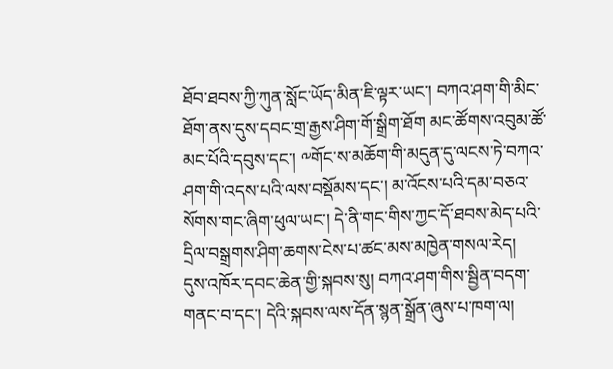ཐོབ་ཐབས་ཀྱི་ཀུན་སློང་ཡོད་མིན་ཇི་ལྟར་ཡང་། བཀའ་ཤག་གི་མིང་ཐོག་ནས་དུས་དབང་གྲ་རྒྱས་ཤིག་གོ་སྒྲིག་ཐོག མང་ཚོགས་འབུམ་ཚོ་མང་པོའི་དབུས་དང་། ༸གོང་ས་མཆོག་གི་མདུན་དུ་ལངས་ཏེ་བཀའ་ཤག་གི་འདས་པའི་ལས་བསྡོམས་དང་། མ་འོངས་པའི་དམ་བཅའ་སོགས་གང་ཞིག་ཕུལ་ཡང་། དེ་ནི་གང་གིས་ཀྱང་དོ་ཐབས་མེད་པའི་དྲིལ་བསྒྲགས་ཤིག་ཆགས་ངེས་པ་ཚང་མས་མཁྱེན་གསལ་རེད།
དུས་འཁོར་དབང་ཆེན་གྱི་སྐབས་སུ། བཀའ་ཤག་གིས་སྦྱིན་བདག་གནང་བ་དང་། དེའི་སྐབས་ལས་དོན་སྙན་སྒྲོན་ཞུས་པ་ཁག་ལ།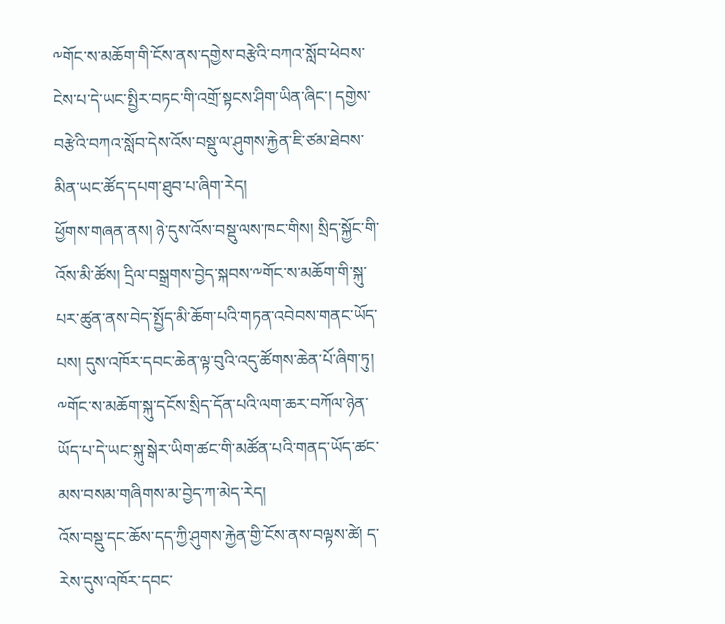༸གོང་ས་མཆོག་གི་ངོས་ནས་དགྱེས་བརྩེའི་བཀའ་སློབ་ཕེབས་ངེས་པ་དེ་ཡང་སྤྱིར་བཏང་གི་འགྲོ་སྟངས་ཤིག་ཡིན་ཞིང་། དགྱེས་བརྩེའི་བཀའ་སློབ་དེས་འོས་བསྡུ་ལ་ཤུགས་རྐྱེན་ཇི་ཙམ་ཐེབས་མིན་ཡང་ཚོད་དཔག་ཐུབ་པ་ཞིག་རེད།
ཕྱོགས་གཞན་ནས། ཉེ་དུས་འོས་བསྡུ་ལས་ཁང་གིས། སྲིད་སྐྱོང་གི་འོས་མི་ཚོས། དྲིལ་བསྒྲགས་བྱེད་སྐབས་༸གོང་ས་མཆོག་གི་སྐུ་པར་ཚུན་ནས་བེད་སྤྱོད་མི་ཆོག་པའི་གཏན་འབེབས་གནང་ཡོད་པས། དུས་འཁོར་དབང་ཆེན་ལྟ་བུའི་འདུ་ཚོགས་ཆེན་པོ་ཞིག་ཏུ། ༸གོང་ས་མཆོག་སྐུ་དངོས་སྲིད་དོན་པའི་ལག་ཆར་བཀོལ་ཉེན་ཡོད་པ་དེ་ཡང་སྐུ་སྒེར་ཡིག་ཚང་གི་མཚོན་པའི་གནད་ཡོད་ཚང་མས་བསམ་གཞིགས་མ་བྱེད་ཀ་མེད་རེད།
འོས་བསྡུ་དང་ཆོས་དད་ཀྱི་ཤུགས་རྐྱེན་གྱི་ངོས་ནས་བལྟས་ཚེ། ད་རེས་དུས་འཁོར་དབང་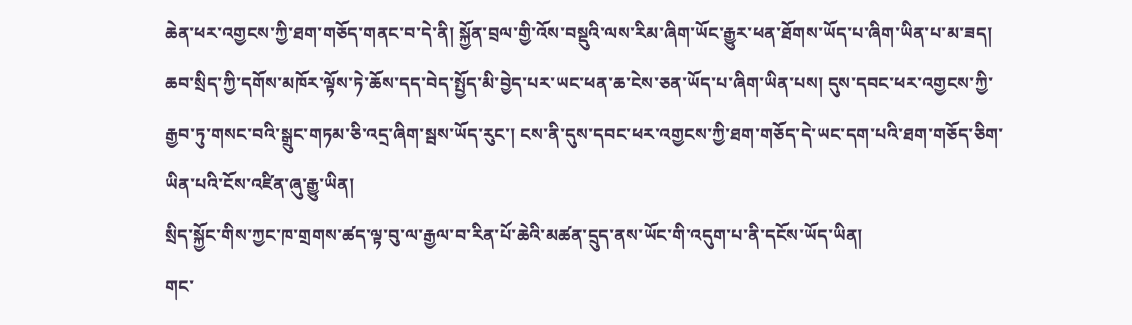ཆེན་ཕར་འགྱངས་ཀྱི་ཐག་གཅོད་གནང་བ་དེ་ནི། སྐྱོན་བྲལ་གྱི་འོས་བསྡུའི་ལས་རིམ་ཞིག་ཡོང་རྒྱུར་ཕན་ཐོགས་ཡོད་པ་ཞིག་ཡིན་པ་མ་ཟད། ཆབ་སྲིད་ཀྱི་དགོས་མཁོར་ལྟོས་ཏེ་ཆོས་དད་བེད་སྤྱོད་མི་བྱེད་པར་ཡང་ཕན་ཆ་ངེས་ཅན་ཡོད་པ་ཞིག་ཡིན་པས། དུས་དབང་ཕར་འགྱངས་ཀྱི་རྒྱབ་ཏུ་གསང་བའི་སྒྲུང་གཏམ་ཅི་འདྲ་ཞིག་སྦས་ཡོད་རུང་། ངས་ནི་དུས་དབང་ཕར་འགྱངས་ཀྱི་ཐག་གཅོད་དེ་ཡང་དག་པའི་ཐག་གཅོད་ཅིག་ཡིན་པའི་ངོས་འཛིན་ཞུ་རྒྱུ་ཡིན།
སྲིད་སྐྱོང་གིས་ཀྱང་ཁ་གྲགས་ཚད་ལྟ་བུ་ལ་རྒྱལ་བ་རིན་པོ་ཆེའི་མཚན་དྲུད་ནས་ཡོང་གི་འདུག་པ་ནི་དངོས་ཡོད་ཡིན།
གང་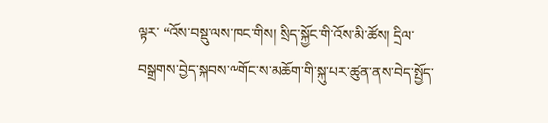ལྟར་ “འོས་བསྡུ་ལས་ཁང་གིས། སྲིད་སྐྱོང་གི་འོས་མི་ཚོས། དྲིལ་བསྒྲགས་བྱེད་སྐབས་༸གོང་ས་མཆོག་གི་སྐུ་པར་ཚུན་ནས་བེད་སྤྱོད་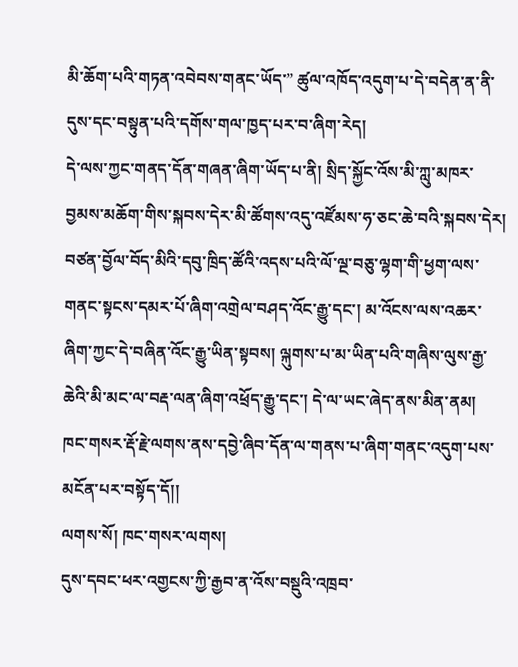མི་ཆོག་པའི་གཏན་འབེབས་གནང་ཡོད་” ཚུལ་འཁོད་འདུག་པ་དེ་བདེན་ན་ནི་དུས་དང་བསྟུན་པའི་དགོས་གལ་ཁྱད་པར་བ་ཞིག་རེད།
དེ་ལས་ཀྱང་གནད་དོན་གཞན་ཞིག་ཡོད་པ་ནི། སྲིད་སྐྱོང་འོས་མི་ཀླུ་མཁར་བྱམས་མཆོག་གིས་སྐབས་དེར་མི་ཚོགས་འདུ་འཛོམས་ཧ་ཅང་ཆེ་བའི་སྐབས་དེར། བཙན་བྱོལ་བོད་མིའི་དབུ་ཁྲིད་ཚོའི་འདས་པའི་ལོ་ལྔ་བཅུ་ལྷག་གི་ཕྱག་ལས་གནང་སྟངས་དམར་པོ་ཞིག་འགྲེལ་བཤད་འོང་རྒྱུ་དང་། མ་འོངས་ལས་འཆར་ཞིག་ཀྱང་དེ་བཞིན་འོང་རྒྱུ་ཡིན་སྟབས། ལྐུགས་པ་མ་ཡིན་པའི་གཞིས་ལུས་རྒྱ་ཆེའི་མི་མང་ལ་བརྡ་ལན་ཞིག་འཕྲོད་རྒྱུ་དང་། དེ་ལ་ཡང་ཞེད་ནས་མིན་ནམ།
ཁང་གསར་རྡོ་རྗེ་ལགས་ནས་དབྱེ་ཞིབ་དོན་ལ་གནས་པ་ཞིག་གནང་འདུག་པས་མངོན་པར་བསྟོད་དོ།།
ལགས་སོ། ཁང་གསར་ལགས།
དུས་དབང་ཕར་འགྱངས་ཀྱི་རྒྱབ་ན་འོས་བསྡུའི་འཁྲབ་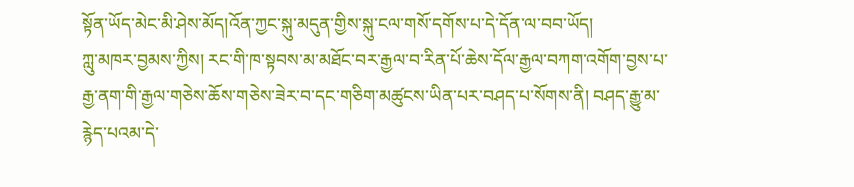སྟོན་ཡོད་མེང་མི་ཤེས་མོད།འོན་ཀྱང་སྐུ་མདུན་གྱིས་སྐུ་ངལ་གསོ་དགོས་པ་དེ་དོན་ལ་བབ་ཡོད།
ཀླུ་མཁར་བྱམས་ཀྱིས། རང་གི་ཁ་སྟབས་མ་མཐོང་བར་རྒྱལ་བ་རིན་པོ་ཆེས་དོལ་རྒྱལ་བཀག་འགོག་བྱས་པ་རྒྱ་ནག་གི་རྒྱལ་གཅེས་ཆོས་གཅེས་ཟེར་བ་དང་གཅིག་མཚུངས་ཡིན་པར་བཤད་པ་སོགས་ནི། བཤད་རྒྱུ་མ་རྙེད་པའམ་དེ་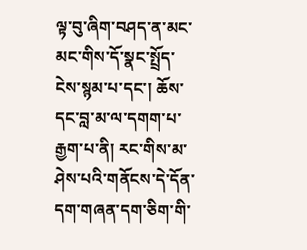ལྟ་བུ་ཞིག་བཤད་ན་མང་མང་གིས་དོ་སྣང་སྤྲོད་ངེས་སྙམ་པ་དང་། ཆོས་དང་བླ་མ་ལ་དགག་པ་རྒྱག་པ་ནི། རང་གིས་མ་ཤེས་པའི་གནོངས་དེ་དོན་དག་གཞན་དག་ཅིག་གི་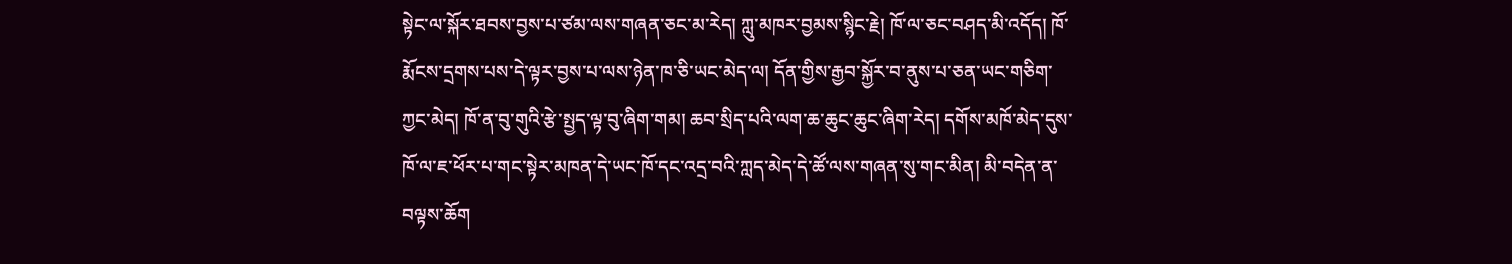སྟེང་ལ་སྐོར་ཐབས་བྱས་པ་ཙམ་ལས་གཞན་ཅང་མ་རེད། ཀླུ་མཁར་བྱམས་སྙིང་རྗེ། ཁོ་ལ་ཅང་བཤད་མི་འདོད། ཁོ་རྨོངས་དྲགས་པས་དེ་ལྟར་བྱས་པ་ལས་ཉེན་ཁ་ཅི་ཡང་མེད་ལ། དོན་གྱིས་རྒྱབ་སྐྱོར་བ་ནུས་པ་ཅན་ཡང་གཅིག་ཀྱང་མེད། ཁོ་ན་བུ་གུའི་རྩེ་སྤྱད་ལྟ་བུ་ཞིག་གམ། ཆབ་སྲིད་པའི་ལག་ཆ་ཆུང་ཆུང་ཞིག་རེད། དགོས་མཁོ་མེད་དུས་ཁོ་ལ་ཇ་ཕོར་པ་གང་སྟེར་མཁན་དེ་ཡང་ཁོ་དང་འདྲ་བའི་ཀླད་མེད་དེ་ཚོ་ལས་གཞན་སུ་གང་མིན། མི་བདེན་ན་བལྟས་ཆོག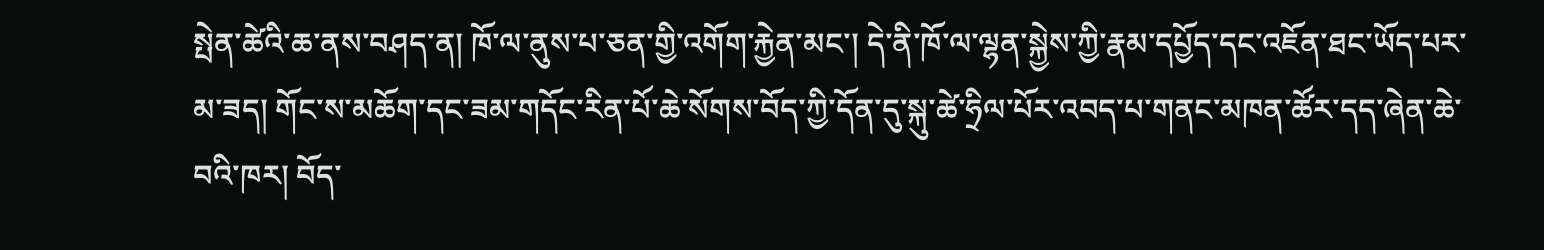སྤེན་ཚེའི་ཆ་ནས་བཤད་ན། ཁོ་ལ་ནུས་པ་ཅན་གྱི་འགོག་རྐྱེན་མང་། དེ་ནི་ཁོ་ལ་ལྷན་སྐྱེས་ཀྱི་རྣམ་དཔྱོད་དང་འཇོན་ཐང་ཡོད་པར་མ་ཟད། གོང་ས་མཆོག་དང་ཟམ་གདོང་རིན་པོ་ཆེ་སོགས་བོད་ཀྱི་དོན་དུ་སྐུ་ཚེ་ཧྲིལ་པོར་འབད་པ་གནང་མཁན་ཚོར་དད་ཞེན་ཆེ་བའི་ཁར། བོད་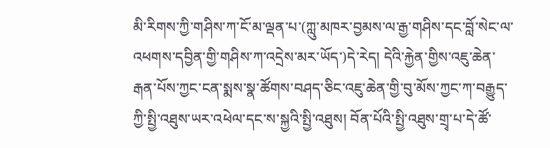མི་རིགས་ཀྱི་གཤིས་ཀ་ངོ་མ་ལྡན་པ་(ཀླུ་མཁར་བྱམས་ལ་རྒྱ་གཤིས་དང་བློ་སེང་ལ་འཕགས་དབྱིན་གྱི་གཤིས་ཀ་འདྲེས་མར་ཡོད་)དེ་རེད། དེའི་རྐྱེན་གྱིས་འཇུ་ཆེན་རྒན་པོས་ཀྱང་ངན་སྨས་སྣ་ཚོགས་བཤད་ཅིང་འཇུ་ཆེན་གྱི་བུ་མོས་ཀྱང་ཀ་བརྒྱུད་ཀྱི་སྤྱི་འཐུས་ཡར་འཕེལ་དང་ས་སྐྱའི་སྤྱི་འཐུས། བོན་པོའི་སྤྱི་འཐུས་གྲྭ་པ་དེ་ཚོ་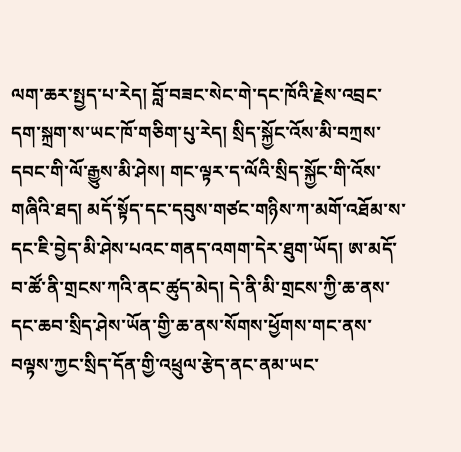ལག་ཆར་སྤྱད་པ་རེད། བློ་བཟང་སེང་གེ་དང་ཁོའི་རྗེས་འབྲང་དག་སྐྲག་ས་ཡང་ཁོ་གཅིག་པུ་རེད། སྲིད་སྐྱོང་འོས་མི་བཀྲས་དབང་གི་ལོ་རྒྱུས་མི་ཤེས། གང་ལྟར་ད་ལོའི་སྲིད་སྐྱོང་གི་འོས་གཞིའི་ཐད། མདོ་སྟོད་དང་དབུས་གཙང་གཉིས་ཀ་མགོ་འཐོམ་ས་དང་ཇི་བྱེད་མི་ཤེས་པའང་གནད་འགག་དེར་ཐུག་ཡོད། ཨ་མདོ་བ་ཚོ་ནི་གྲངས་ཀའི་ནང་ཚུད་མེད། དེ་ནི་མི་གྲངས་ཀྱི་ཆ་ནས་དང་ཆབ་སྲིད་ཤེས་ཡོན་གྱི་ཆ་ནས་སོགས་ཕྱོགས་གང་ནས་བལྟས་ཀྱང་སྲིད་དོན་གྱི་འཕྲུལ་རྩེད་ནང་ནམ་ཡང་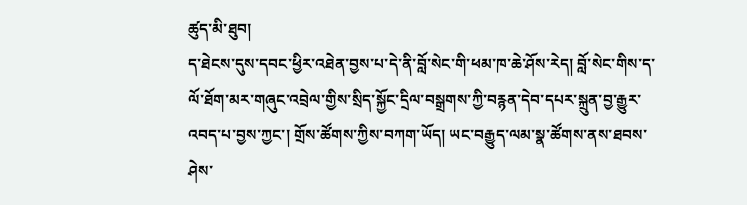ཚུད་མི་ཐུབ།
ད་ཐེངས་དུས་དབང་ཕྱིར་འཐེན་བྱས་པ་དེ་ནི་བློ་སེང་གི་ཕམ་ཁ་ཆེ་ཤོས་རེད། བློ་སེང་གིས་ད་ལོ་ཐོག་མར་གཞུང་འབྲེལ་གྱིས་སྲིད་སྐྱོང་དྲིལ་བསྒྲགས་ཀྱི་བརྙན་དེབ་དཔར་སྐྲུན་བྱ་རྒྱུར་འབད་པ་བྱས་ཀྱང་། གྲོས་ཚོགས་ཀྱིས་བཀག་ཡོད། ཡང་བརྒྱུད་ལམ་སྣ་ཚོགས་ནས་ཐབས་ཤེས་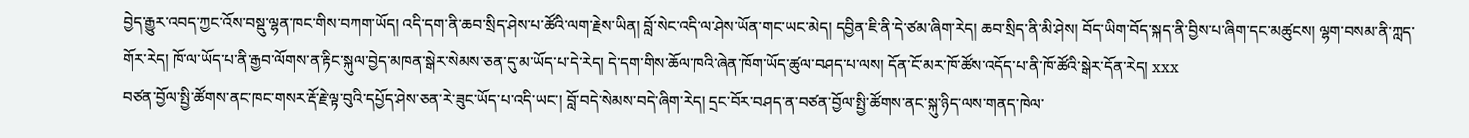བྱེད་རྒྱུར་འབད་ཀྱང་འོས་བསྡུ་ལྷན་ཁང་གིས་བཀག་ཡོད། འདི་དག་ནི་ཆབ་སྲིད་ཤེས་པ་ཚོའི་ལག་རྗེས་ཡིན། བློ་སེང་འདི་ལ་ཤེས་ཡོན་གང་ཡང་མེད། དབྱིན་ཇི་ནི་དེ་ཙམ་ཞིག་རེད། ཆབ་སྲིད་ནི་མི་ཤེས། བོད་ཡིག་བོད་སྐད་ནི་བྱིས་པ་ཞིག་དང་མཚུངས། ལྷག་བསམ་ནི་ཀླད་གོར་རེད། ཁོ་ལ་ཡོད་པ་ནི་རྒྱབ་ལོགས་ན་རྟིང་སྐུལ་བྱེད་མཁན་སྒེར་སེམས་ཅན་དུ་མ་ཡོད་པ་དེ་རེད། དེ་དག་གིས་ཆོལ་ཁའི་ཞེན་ཁོག་ཡོད་ཚུལ་བཤད་པ་ལས། དོན་ངོ་མར་ཁོ་ཚོས་འདོད་པ་ནི་ཁོ་ཚོའི་སྒེར་དོན་རེད། xxx
བཙན་བྱོལ་སྤྱི་ཚོགས་ནང་ཁང་གསར་རྡོ་རྗེ་ལྟ་བུའི་དཔྱོད་ཤེས་ཅན་རེ་ཟུང་ཡོད་པ་འདི་ཡང་། བློ་བདེ་སེམས་བདེ་ཞིག་རེད། དྲང་བོར་བཤད་ན་བཙན་བྱོལ་སྤྱི་ཚོགས་ནང་སྐུ་ཉིད་ལས་གནད་ཁེལ་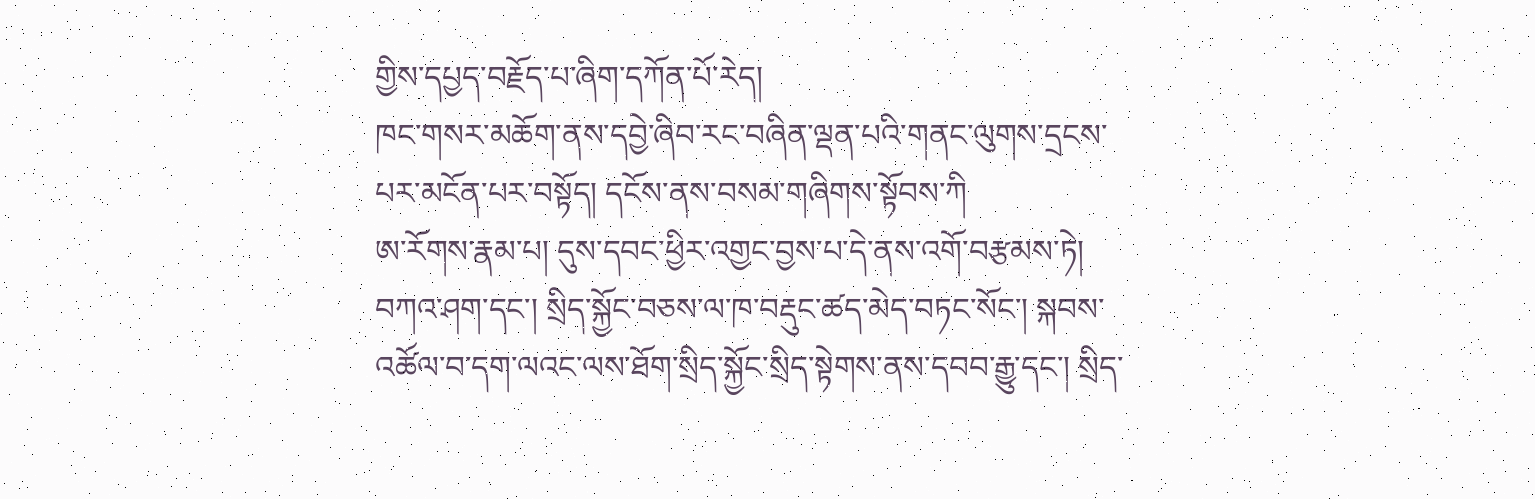གྱིས་དཔྱད་བརྗོད་པ་ཞིག་དཀོན་པོ་རེད།
ཁང་གསར་མཆོག་ནས་དབྱེ་ཞིབ་རང་བཞིན་ལྡན་པའི་གནང་ལུགས་དྲངས་པར་མངོན་པར་བསྟོད། དངོས་ནས་བསམ་གཞིགས་སྟོབས་ཀི
ཨ་རོགས་རྣམ་པ། དུས་དབང་ཕྱིར་འགྱང་བྱས་པ་དེ་ནས་འགོ་བརྩམས་ཏེ། བཀའ་ཤག་དང་། སྲིད་སྐྱོང་བཅས་ལ་ཁ་བརྡུང་ཚད་མེད་བཏང་སོང་། སྐབས་འཚོལ་བ་དག་ལའང་ལས་ཐོག་སྲིད་སྐྱོང་སྲིད་སྟེགས་ནས་དབབ་རྒྱུ་དང་། སྲིད་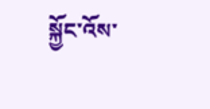སྐྱོང་འོས་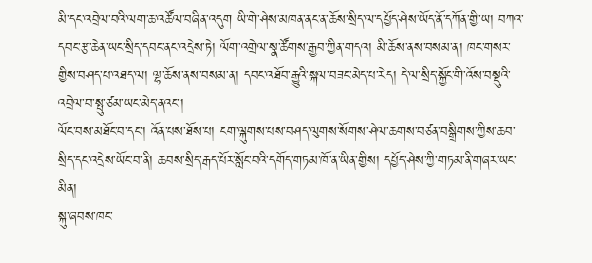མི་དང་འབྲེལ་བའི་ལག་ཆ་འཚོལ་བཞིན་འདུག ཡི་གེ་ཤེས་མཁན་ནང་ན་ཆོས་སྲིད་ལ་དཔྱོད་ཤེས་ཡོད་ནོ་དཀོན་གྱི་ཡ། བཀའ་དབང་རྩ་ཆེན་ཡང་སྲིད་དབང་ནང་འདྲེས་ཏེ། ལོག་འགྲེལ་སྣ་ཚོགས་རྒྱབ་ཀྱིན་གདའ། མི་ཆོས་ནས་བསམ་ན། ཁང་གསར་གྱིས་བཤད་པ་འཐད་ལ། ལྷ་ཆོས་ནས་བསམ་ན། དབང་འཐོབ་རྒྱུའི་སྐལ་བཟང་མེད་པ་རེད། དེ་ལ་སྲིད་སྐྱོང་གི་འོས་བསྡུའི་འབྲེལ་བ་སྤུ་ཙམ་ཡང་མེད་ནའང་།
ལོང་བས་མཐོང་བ་དང་། འོན་པས་ཐོས་པ། ངག་ལྐུགས་པས་བཤད་ལུགས་སོགས་ཤེལ་ཆགས་བཙན་བསྒྲིགས་ཀྱིས་ཆབ་སྲིད་དང་འདྲེས་ཡོང་བ་ནི། ཆབས་སྲིད་རྒད་པོར་སློང་བའི་དགོད་གཏམ་ཁོ་ན་ཡིན་གྱིས། དཔྱོད་ཤེས་ཀྱི་གཏམ་ནི་གཞར་ཡང་མིན།
སྐུ་ཞབས་ཁང་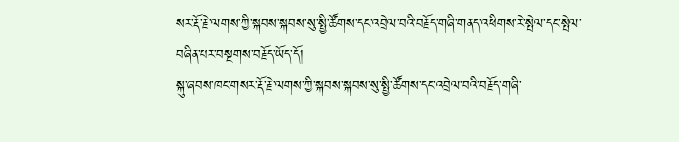སར་རྡོ་རྗེ་ལགས་ཀྱི་སྐབས་སྐབས་སུ་སྤྱི་ཚོགས་དང་འབྲེལ་བའི་བརྗོད་གཞི་གནད་འཕིགས་རེ་སྤེལ་དང་སྤེལ་བཞིན་པར་བསྔགས་བརྗོད་ཡོད་དོ།
སྐུ་ཞབས་ཁང་གསར་རྡོ་རྗེ་ལགས་ཀྱི་སྐབས་སྐབས་སུ་སྤྱི་ཚོགས་དང་འབྲེལ་བའི་བརྗོད་གཞི་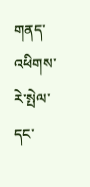གནད་འཕིགས་རེ་སྤེལ་དང་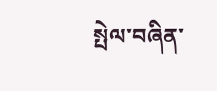སྤེལ་བཞིན་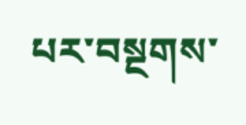པར་བསྔགས་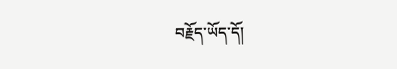བརྗོད་ཡོད་དོ།